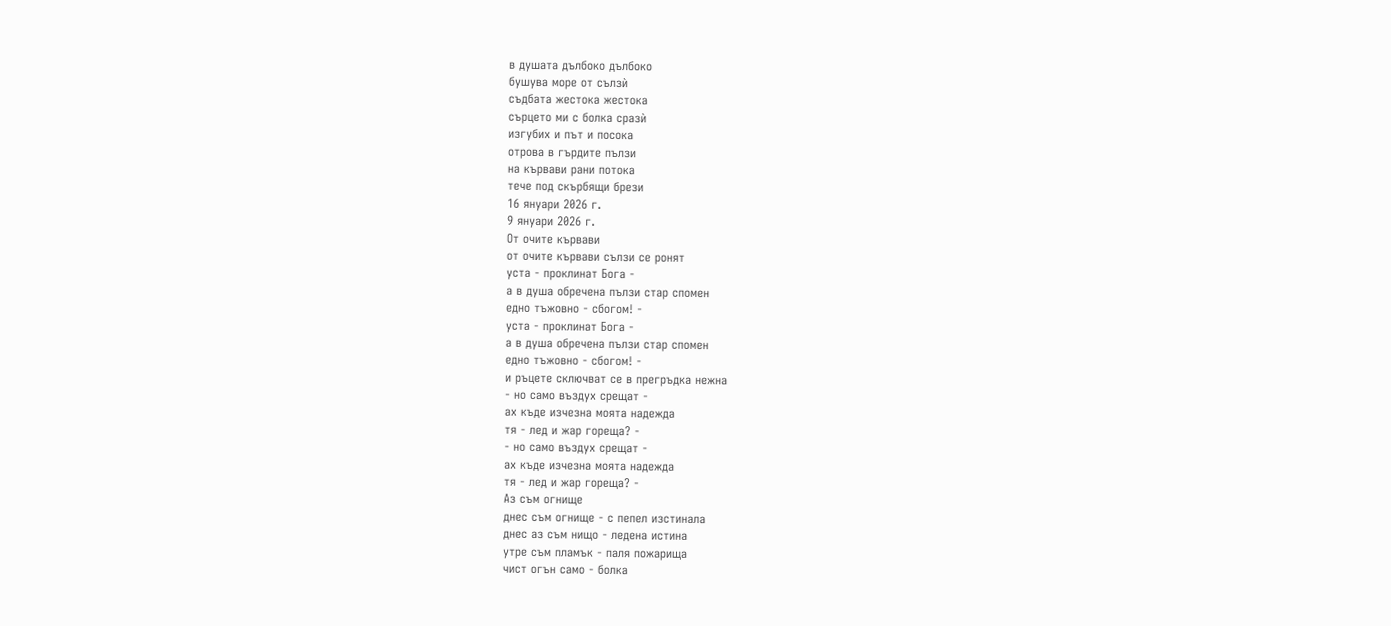в душата дълбоко дълбоко
бушува море от сълзѝ
съдбата жестока жестока
сърцето ми с болка сразѝ
изгубих и път и посока
отрова в гърдите пълзи
на кървави рани потока
тече под скърбящи брези
16 януари 2026 г.
9 януари 2026 г.
От очите кървави
от очите кървави сълзи се ронят
уста - проклинат Бога -
а в душа обречена пълзи стар спомен
едно тъжовно - сбогом! -
уста - проклинат Бога -
а в душа обречена пълзи стар спомен
едно тъжовно - сбогом! -
и ръцете сключват се в прегръдка нежна
- но само въздух срещат -
ах къде изчезна моята надежда
тя - лед и жар гореща? -
- но само въздух срещат -
ах къде изчезна моята надежда
тя - лед и жар гореща? -
Аз съм огнище
днес съм огнище - с пепел изстинала
днес аз съм нищо - ледена истина
утре съм пламък - паля пожарища
чист огън само - болка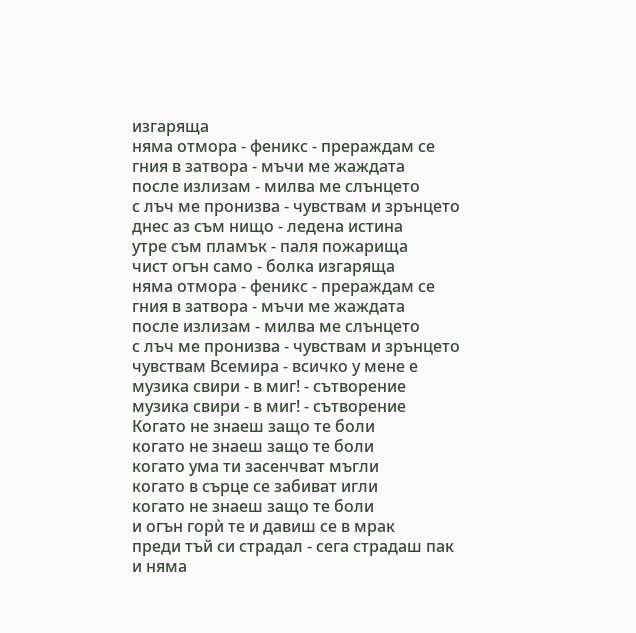изгаряща
няма отмора - феникс - прераждам се
гния в затвора - мъчи ме жаждата
после излизам - милва ме слънцето
с лъч ме пронизва - чувствам и зрънцето
днес аз съм нищо - ледена истина
утре съм пламък - паля пожарища
чист огън само - болка изгаряща
няма отмора - феникс - прераждам се
гния в затвора - мъчи ме жаждата
после излизам - милва ме слънцето
с лъч ме пронизва - чувствам и зрънцето
чувствам Всемира - всичко у мене е
музика свири - в миг! - сътворение
музика свири - в миг! - сътворение
Когато не знаеш защо те боли
когато не знаеш защо те боли
когато ума ти засенчват мъгли
когато в сърце се забиват игли
когато не знаеш защо те боли
и огън горѝ те и давиш се в мрак
преди тъй си страдал - сега страдаш пак
и няма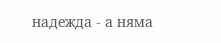надежда - а няма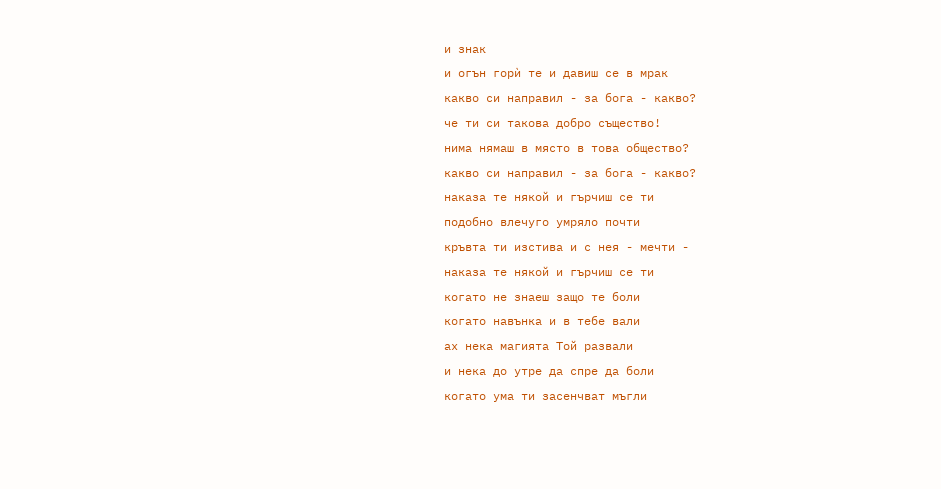и знак
и огън горѝ те и давиш се в мрак
какво си направил - за бога - какво?
че ти си такова добро същество!
нима нямаш в място в това общество?
какво си направил - за бога - какво?
наказа те някой и гърчиш се ти
подобно влечуго умряло почти
кръвта ти изстива и с нея - мечти -
наказа те някой и гърчиш се ти
когато не знаеш защо те боли
когато навънка и в тебе вали
ах нека магията Той развали
и нека до утре да спре да боли
когато ума ти засенчват мъгли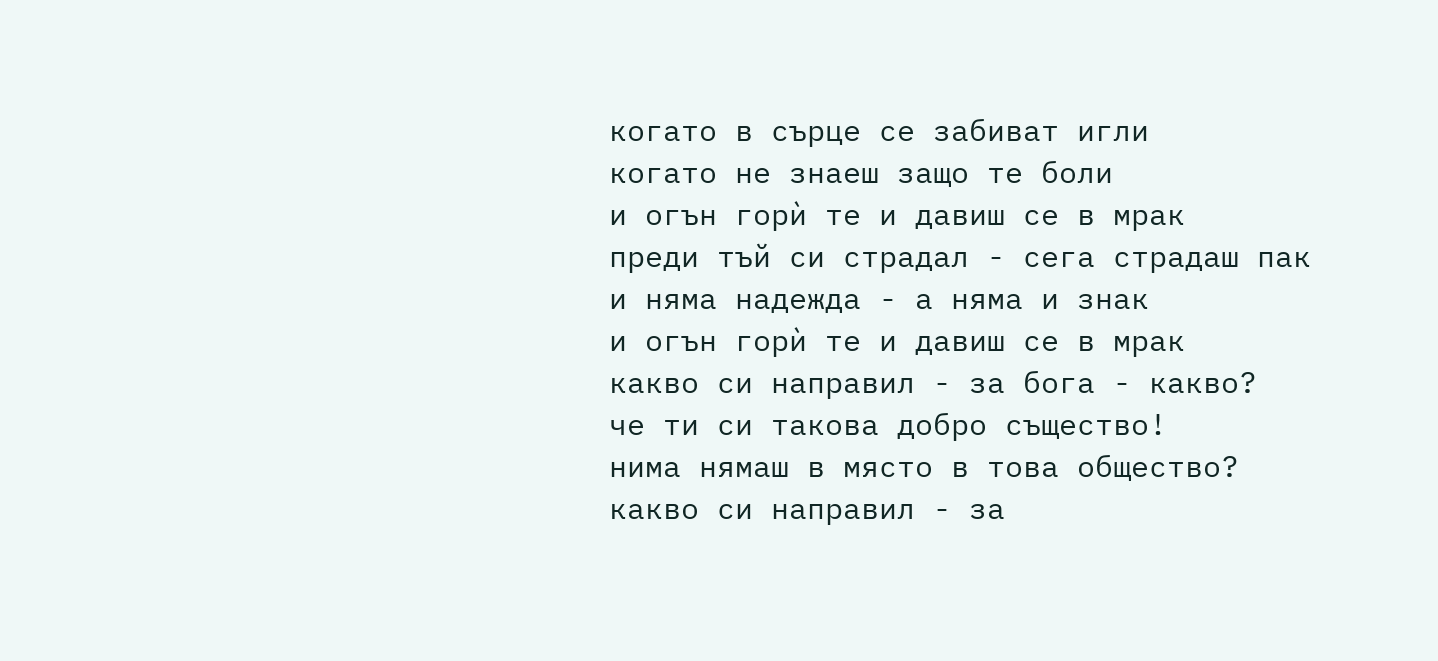когато в сърце се забиват игли
когато не знаеш защо те боли
и огън горѝ те и давиш се в мрак
преди тъй си страдал - сега страдаш пак
и няма надежда - а няма и знак
и огън горѝ те и давиш се в мрак
какво си направил - за бога - какво?
че ти си такова добро същество!
нима нямаш в място в това общество?
какво си направил - за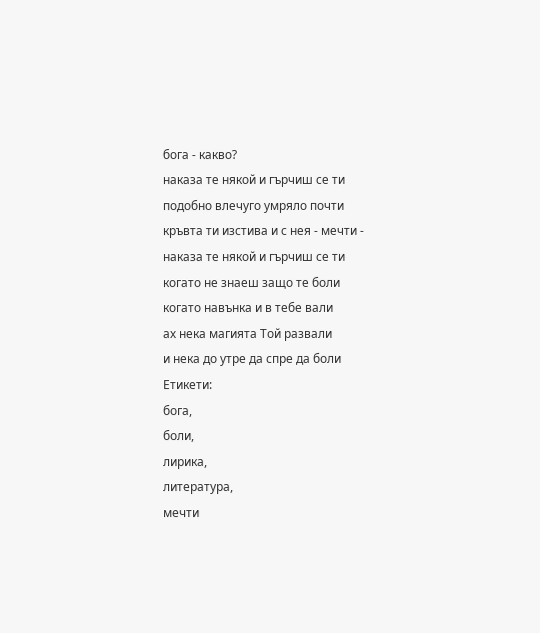бога - какво?
наказа те някой и гърчиш се ти
подобно влечуго умряло почти
кръвта ти изстива и с нея - мечти -
наказа те някой и гърчиш се ти
когато не знаеш защо те боли
когато навънка и в тебе вали
ах нека магията Той развали
и нека до утре да спре да боли
Етикети:
бога,
боли,
лирика,
литература,
мечти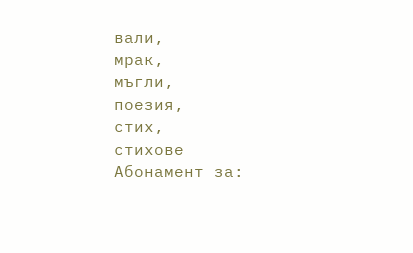вали,
мрак,
мъгли,
поезия,
стих,
стихове
Абонамент за: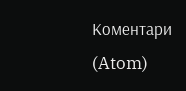Коментари (Atom)